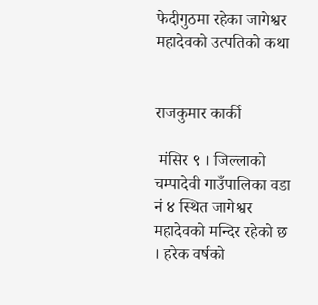फेदीगुठमा रहेका जागेश्वर महादेवको उत्पतिको कथा


राजकुमार कार्की

 मंसिर ९ । जिल्लाको चम्पादेवी गाउँपालिका वडा नं ४ स्थित जागेश्वर महादेवको मन्दिर रहेको छ । हरेक वर्षको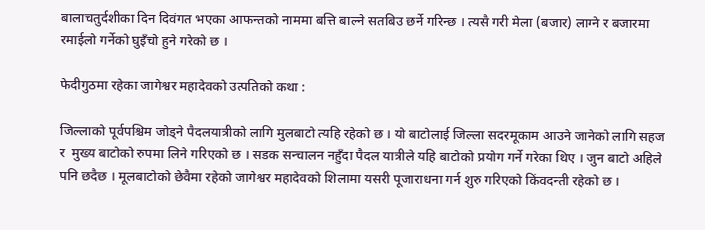बालाचतुर्दशीका दिन दिवंगत भएका आफन्तको नाममा बत्ति बाल्ने सतबिउ छर्ने गरिन्छ । त्यसै गरी मेला (बजार) लाग्ने र बजारमा रमाईलो गर्नेको घुइँचो हुने गरेको छ ।

फेदीगुठमा रहेका जागेश्वर महादेवको उत्पतिको कथा :

जिल्लाको पूर्वपश्चिम जोड्ने पैदलयात्रीको लागि मुलबाटो त्यहि रहेको छ । यो बाटोलाई जिल्ला सदरमूकाम आउने जानेको लागि सहज र  मुख्य बाटोको रुपमा लिने गरिएको छ । सडक सन्चालन नहुँदा पैदल यात्रीले यहि बाटोको प्रयोग गर्ने गरेका थिए । जुन बाटो अहिले पनि छदैछ । मूलबाटोको छेवैमा रहेको जागेश्वर महादेवको शिलामा यसरी पूजाराधना गर्न शुरु गरिएको किंवदन्ती रहेको छ ।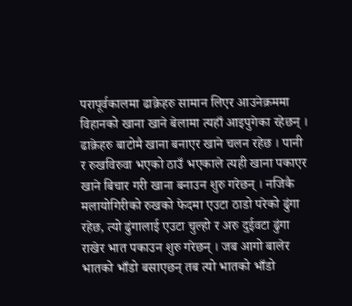परापूर्वकालमा ढाक्रेहरु सामान लिएर आउनेक्रममा विहानको खाना खाने बेलामा त्यहाँ आइपुगेका रहेछन् । ढाक्रेहरु बाटोमै खाना बनाएर खाने चलन रहेछ । पानी र रुखविरुवा भएको ठाउँ भएकाले त्यही खाना पकाएर खाने बिचार गरी खाना बनाउन शुरु गरेछन् । नजिकै मलायोगिरीको रुखको फेदमा एउटा ठाडो परेको ढुंगा रहेछ, त्यो ढुंगालाई एउटा चुल्हो र अरु दुईवटा ढुंगा राखेर भात पकाउन शुरु गरेछन् । जब आगो बालेर भातको भाँडो बसाएछन् तब त्यो भातको भाँडो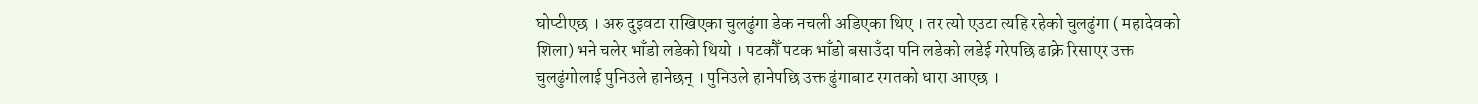घोप्टीएछ । अरु दुइवटा राखिएका चुलढुंगा डेक नचली अडिएका थिए । तर त्यो एउटा त्यहि रहेको चुलढुंगा ( महादेवको शिला) भने चलेर भाँडो लडेको थियो । पटकौँ पटक भाँडो बसाउँदा पनि लडेको लडेई गरेपछि ढाक्रे रिसाएर उक्त चुलढुंगोलाई पुनिउले हानेछन् । पुनिउले हानेपछि उक्त ढुंगाबाट रगतको धारा आएछ ।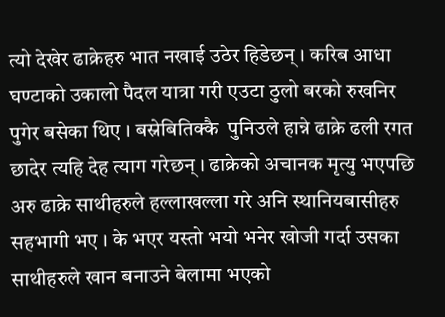त्यो देखेर ढाक्रेहरु भात नखाई उठेर हिडेछन् । करिब आधा घण्टाको उकालो पैदल यात्रा गरी एउटा ठुलो बरको रुखनिर पुगेर बसेका थिए । बस्नेबितिक्कै  पुनिउले हान्ने ढाक्रे ढली रगत छादेर त्यहि देह त्याग गरेछन् । ढाक्रेको अचानक मृत्यु भएपछि अरु ढाक्रे साथीहरुले हल्लाखल्ला गरे अनि स्थानियबासीहरु सहभागी भए । के भएर यस्तो भयो भनेर खोजी गर्दा उसका साथीहरुले खान बनाउने बेलामा भएको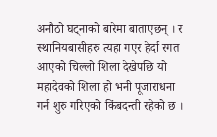अनौठो घट्नाको बारेमा बाताएछन् । र स्थानियबासीहरु त्यहा गएर हेर्दा रगत आएको चिल्लो शिला देखेपछि यो महादेवको शिला हो भनी पूजाराधना गर्न शुरु गरिएको किंबदन्ती रहेको छ ।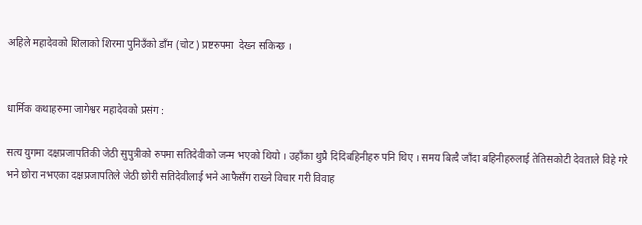अहिले महादेवको शिलाको शिरमा पुनिउँको डाँम (चोट) प्रष्टरुपमा  देख्न सकिन्छ ।


धार्मिक कथाहरुमा जागेश्वर महादेवको प्रसंग :

सत्य युगमा दक्षप्रजापतिकी जेठी सुपुत्रीको रुपमा सतिदेवीको जन्म भएको थियो । उहाँका थुप्रै दिदिबहिनीहरु पनि थिए । समय बित्दै जाँदा बहिनीहरुलाई तेतिसकोटी देवताले विहे गरे भने छोरा नभएका दक्षप्रजापतिले जेठी छोरी सतिदेवीलाई भने आफैसँग राख्ने विचार गरी विवाह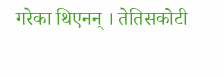गरेका थिएनन् । तेतिसकोटी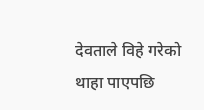देवताले विहे गरेको थाहा पाएपछि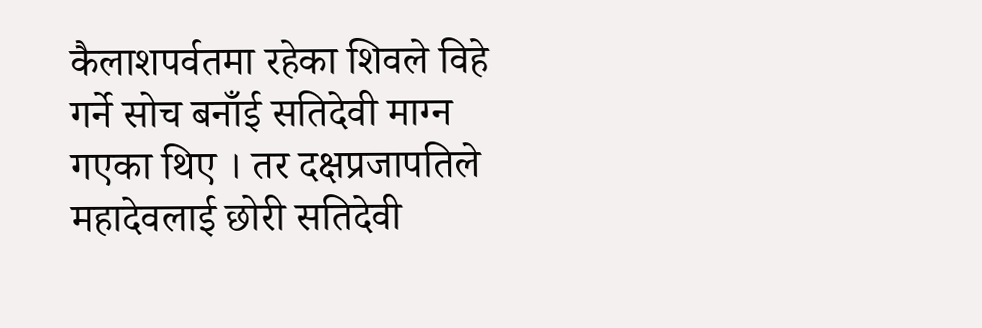कैलाशपर्वतमा रहेका शिवले विहे गर्ने सोच बनाँई सतिदेवी माग्न गएका थिए । तर दक्षप्रजापतिले महादेवलाई छोरी सतिदेवी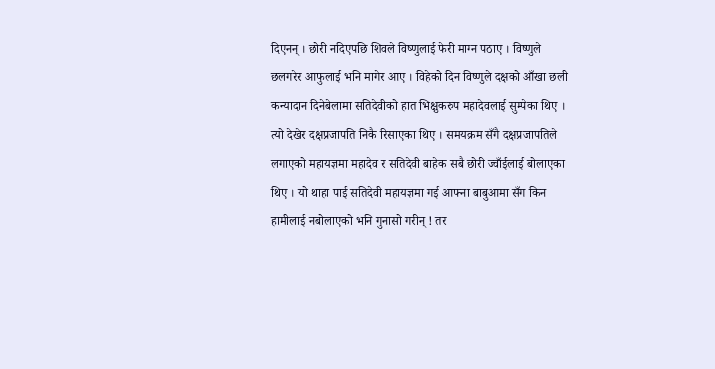दिएनन् । छोरी नदिएपछि शिवले विष्णुलाई फेरी माग्न पठाए । विष्णुले छलगरेर आफुलाई भनि मागेर आए । विहेको दिन विष्णुले दक्षको आँखा छली कन्यादान दिनेबेलामा सतिदेवीको हात भिक्षुकरुप महादेवलाई सुम्पेका थिए । त्यो देखेर दक्षप्रजापति निकै रिसाएका थिए । समयक्रम सँगै दक्षप्रजापतिले लगाएको महायज्ञमा महादेव र सतिदेवी बाहेक सबै छोरी ज्वाँईलाई बोलाएका थिए । यो थाहा पाई सतिदेवी महायज्ञमा गई आफ्ना बाबुआमा सँग किन हामीलाई नबोलाएको भनि गुनासो गरीन् ! तर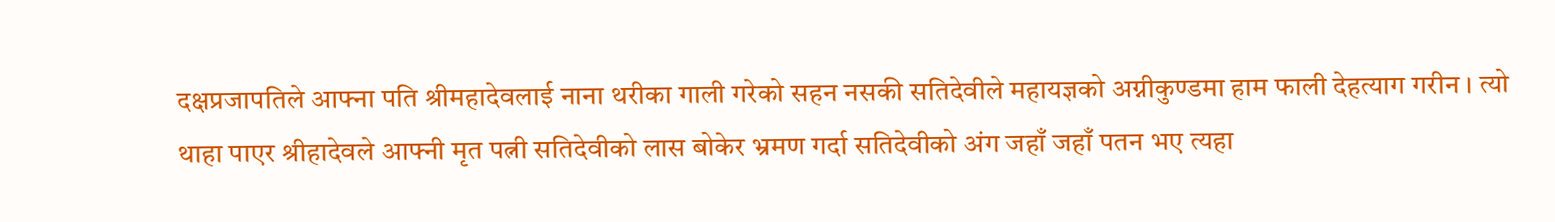दक्षप्रजापतिले आफ्ना पति श्रीमहादेवलाई नाना थरीका गाली गरेको सहन नसकी सतिदेवीले महायज्ञको अग्नीकुण्डमा हाम फाली देहत्याग गरीन । त्यो थाहा पाएर श्रीहादेवले आफ्नी मृत पत्नी सतिदेवीको लास बोकेर भ्रमण गर्दा सतिदेवीको अंग जहाँ जहाँ पतन भए त्यहा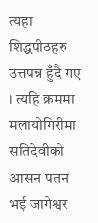त्यहा शिद्धपीठहरु उत्तपन्न हुँदै गए । त्यहि क्रममा मलायोगिरीमा सतिदेवीको आसन पतन भई जागेश्वर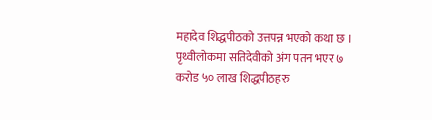महादेव शिद्धपीठको उत्तपन्न भएको कथा छ । पृथ्वीलोकमा सतिदेवीको अंग पतन भएर ७ करोड ५० लाख शिद्धपीठहरु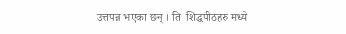उत्तपन्न भएका छन् । ति  शिद्धपीठहरु मध्ये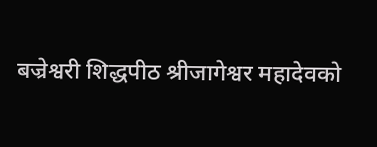बज्रेश्वरी शिद्धपीठ श्रीजागेश्वर महादेवको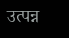उत्पन्न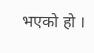भएको हो ।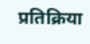प्रतिक्रिया